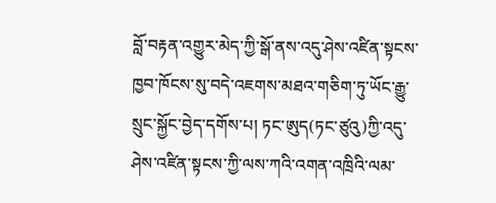བློ་བརྟན་འགྱུར་མེད་ཀྱི་སྒོ་ནས་འདུ་ཤེས་འཛིན་སྟངས་ཁྱབ་ཁོངས་སུ་བདེ་འཇགས་མཐའ་གཅིག་ཏུ་ཡོང་རྒྱུ་སྲུང་སྐྱོང་བྱེད་དགོས་པ། ཏང་ཨུད(ཏང་ཙུའུ)ཀྱི་འདུ་ཤེས་འཛིན་སྟངས་ཀྱི་ལས་ཀའི་འགན་འཁྲིའི་ལམ་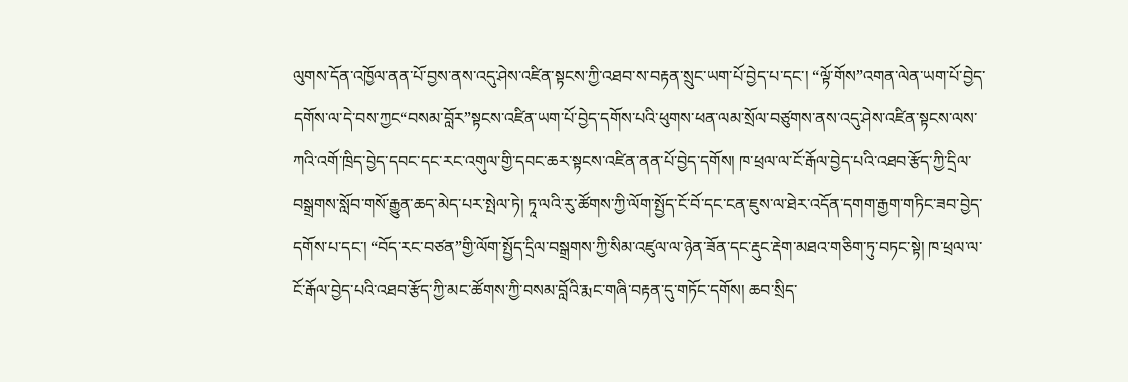ལུགས་དོན་འཁྱོལ་ནན་པོ་བྱས་ནས་འདུ་ཤེས་འཛིན་སྟངས་ཀྱི་འཐབ་ས་བརྟན་སྲུང་ཡག་པོ་བྱེད་པ་དང་། “ལྟོ་གོས”འགན་ལེན་ཡག་པོ་བྱེད་དགོས་ལ་དེ་བས་ཀྱང“བསམ་བློར”སྟངས་འཛིན་ཡག་པོ་བྱེད་དགོས་པའི་ཕུགས་ཕན་ལམ་སྲོལ་བཙུགས་ནས་འདུ་ཤེས་འཛིན་སྟངས་ལས་ཀའི་འགོ་ཁྲིད་བྱེད་དབང་དང་རང་འགུལ་གྱི་དབང་ཆར་སྟངས་འཛིན་ནན་པོ་བྱེད་དགོས། ཁ་ཕྲལ་ལ་ངོ་རྒོལ་བྱེད་པའི་འཐབ་རྩོད་ཀྱི་དྲིལ་བསྒྲགས་སློབ་གསོ་རྒྱུན་ཆད་མེད་པར་སྤེལ་ཏེ། ཏཱ་ལའི་རུ་ཚོགས་ཀྱི་ལོག་སྤྱོད་ངོ་བོ་དང་ངན་ཇུས་ལ་ཐེར་འདོན་དགག་རྒྱག་གཏིང་ཟབ་བྱེད་དགོས་པ་དང་། “བོད་རང་བཙན”གྱི་ལོག་སྤྱོད་དྲིལ་བསྒྲགས་ཀྱི་སིམ་འཛུལ་ལ་ཉེན་ཟོན་དང་རྡུང་རྡེག་མཐའ་གཅིག་ཏུ་བཏང་སྟེ། ཁ་ཕྲལ་ལ་ངོ་རྒོལ་བྱེད་པའི་འཐབ་རྩོད་ཀྱི་མང་ཚོགས་ཀྱི་བསམ་བློའི་རྨང་གཞི་བརྟན་དུ་གཏོང་དགོས། ཆབ་སྲིད་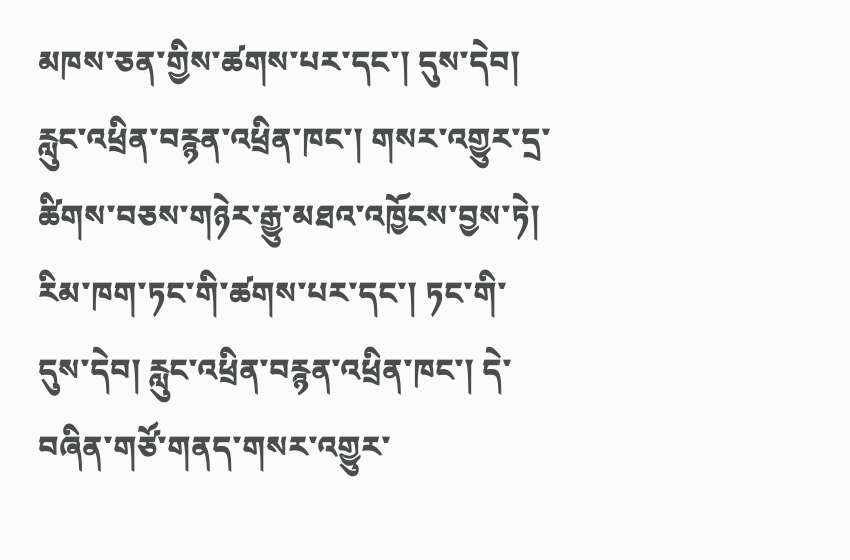མཁས་ཅན་གྱིས་ཚགས་པར་དང་། དུས་དེབ། རླུང་འཕྲིན་བརྙན་འཕྲིན་ཁང་། གསར་འགྱུར་དྲ་ཚིགས་བཅས་གཉེར་རྒྱུ་མཐའ་འཁྱོངས་བྱས་ཏེ། རིམ་ཁག་ཏང་གི་ཚགས་པར་དང་། ཏང་གི་དུས་དེབ། རླུང་འཕྲིན་བརྙན་འཕྲིན་ཁང་། དེ་བཞིན་གཙོ་གནད་གསར་འགྱུར་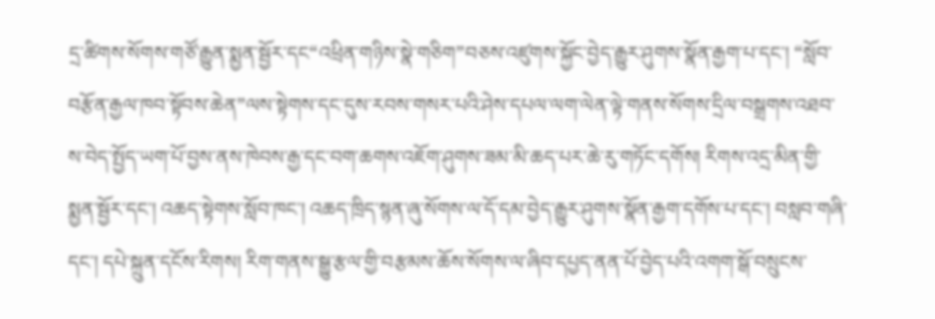དྲ་ཚིགས་སོགས་གཙོ་རྒྱུན་སྨྱན་སྦྱོར་དང“འཕྲིན་གཉིས་སྣེ་གཅིག”བཅས་འཛུགས་སྐྱོང་བྱེད་རྒྱུར་ཤུགས་སྣོན་རྒྱག་པ་དང་། “སློབ་བརྩོན་རྒྱལ་ཁབ་སྟོབས་ཆེན”ལས་སྟེགས་དང་དུས་རབས་གསར་པའི་ཤེས་དཔལ་ལག་ལེན་ལྟེ་གནས་སོགས་དྲིལ་བསྒྲགས་འཐབ་ས་བེད་སྤྱོད་ཡག་པོ་བྱས་ནས་ཁེབས་རྒྱ་དང་བག་ཆགས་འཇོག་ཤུགས་ཟམ་མི་ཆད་པར་ཆེ་རུ་གཏོང་དགོས། རིགས་འདྲ་མིན་གྱི་སྨྱན་སྦྱོར་དང་། འཆད་སྟེགས་སློབ་ཁང་། འཆད་ཁྲིད་སྙན་ཞུ་སོགས་ལ་དོ་དམ་བྱེད་རྒྱུར་ཤུགས་སྣོན་རྒྱག་དགོས་པ་དང་། བསླབ་གཞི་དང་། དཔེ་སྐྲུན་དངོས་རིགས། རིག་གནས་སྒྱུ་རྩལ་གྱི་བརྩམས་ཆོས་སོགས་ལ་ཞིབ་དཔྱད་ནན་པོ་བྱེད་པའི་འགག་སྒོ་བསྲུངས་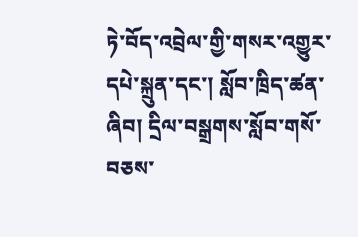ཏེ་བོད་འབྲེལ་གྱི་གསར་འགྱུར་དཔེ་སྐྲུན་དང་། སློབ་ཁྲིད་ཚན་ཞིབ། དྲིལ་བསྒྲགས་སློབ་གསོ་བཅས་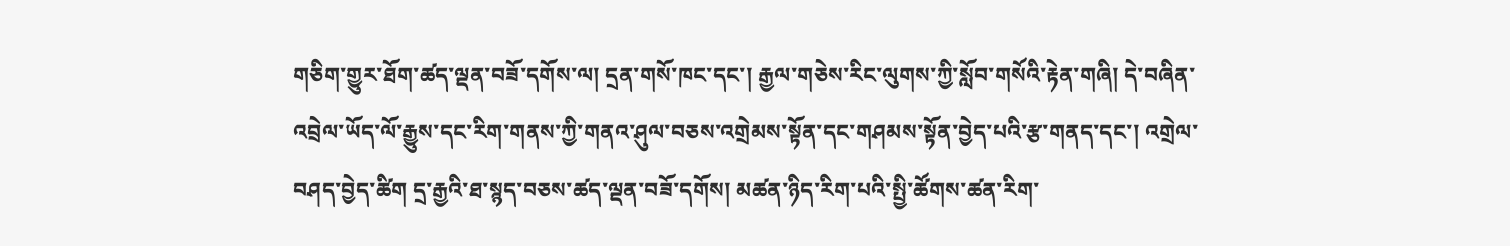གཅིག་གྱུར་ཐོག་ཚད་ལྡན་བཟོ་དགོས་ལ། དྲན་གསོ་ཁང་དང་། རྒྱལ་གཅེས་རིང་ལུགས་ཀྱི་སློབ་གསོའི་རྟེན་གཞི། དེ་བཞིན་འབྲེལ་ཡོད་ལོ་རྒྱུས་དང་རིག་གནས་ཀྱི་གནའ་ཤུལ་བཅས་འགྲེམས་སྟོན་དང་གཤམས་སྟོན་བྱེད་པའི་རྩ་གནད་དང་། འགྲེལ་བཤད་བྱེད་ཚིག དྲ་རྒྱའི་ཐ་སྙད་བཅས་ཚད་ལྡན་བཟོ་དགོས། མཚན་ཉིད་རིག་པའི་སྤྱི་ཚོགས་ཚན་རིག་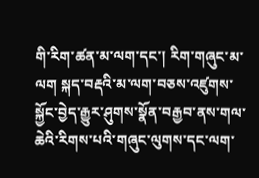གི་རིག་ཚན་མ་ལག་དང་། རིག་གཞུང་མ་ལག སྐད་བརྡའི་མ་ལག་བཅས་འཛུགས་སྐྱོང་བྱེད་རྒྱུར་ཤུགས་སྣོན་བརྒྱབ་ནས་གལ་ཆེའི་རིགས་པའི་གཞུང་ལུགས་དང་ལག་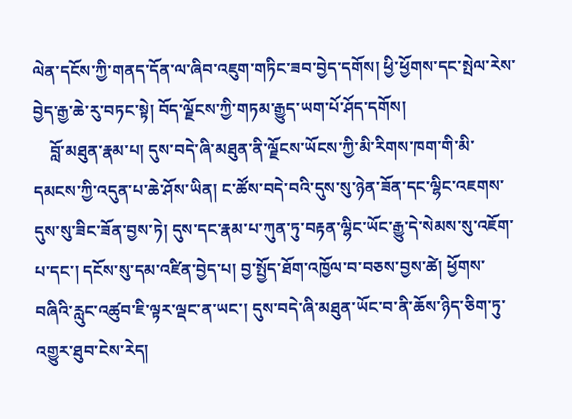ལེན་དངོས་ཀྱི་གནད་དོན་ལ་ཞིབ་འཇུག་གཏིང་ཟབ་བྱེད་དགོས། ཕྱི་ཕྱོགས་དང་སྤེལ་རེས་བྱེད་རྒྱ་ཆེ་རུ་བཏང་སྟེ། བོད་ལྗོངས་ཀྱི་གཏམ་རྒྱུད་ཡག་པོ་ཤོད་དགོས།
    བློ་མཐུན་རྣམ་པ། དུས་བདེ་ཞི་མཐུན་ནི་ལྗོངས་ཡོངས་ཀྱི་མི་རིགས་ཁག་གི་མི་དམངས་ཀྱི་འདུན་པ་ཆེ་ཤོས་ཡིན། ང་ཚོས་བདེ་བའི་དུས་སུ་ཉེན་ཟོན་དང་ལྷིང་འཇགས་དུས་སུ་ཟིང་ཟོན་བྱས་ཏེ། དུས་དང་རྣམ་པ་ཀུན་ཏུ་བརྟན་ལྷིང་ཡོང་རྒྱུ་དེ་སེམས་སུ་འཇོག་པ་དང་། དངོས་སུ་དམ་འཛིན་བྱེད་པ། བྱ་སྤྱོད་ཐོག་འཁྱོལ་བ་བཅས་བྱས་ཚེ། ཕྱོགས་བཞིའི་རླུང་འཚུབ་ཇི་ལྟར་ལྡང་ན་ཡང་། དུས་བདེ་ཞི་མཐུན་ཡོང་བ་ནི་ཆོས་ཉིད་ཅིག་ཏུ་འགྱུར་ཐུབ་ངེས་རེད།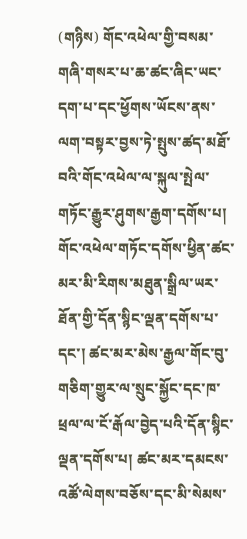(གཉིས) གོང་འཕེལ་གྱི་བསམ་གཞི་གསར་པ་ཆ་ཚང་ཞིང་ཡང་དག་པ་དང་ཕྱོགས་ཡོངས་ནས་ལག་བསྟར་བྱས་ཏེ་སྤུས་ཚད་མཐོ་བའི་གོང་འཕེལ་ལ་སྐུལ་སྤེལ་གཏོང་རྒྱུར་ཤུགས་རྒྱག་དགོས་པ། གོང་འཕེལ་གཏོང་དགོས་ཕྱིན་ཚང་མར་མི་རིགས་མཐུན་སྒྲིལ་ཡར་ཐོན་གྱི་དོན་སྙིང་ལྡན་དགོས་པ་དང་། ཚང་མར་མེས་རྒྱལ་གོང་བུ་གཅིག་གྱུར་ལ་སྲུང་སྐྱོང་དང་ཁ་ཕྲལ་ལ་ངོ་རྒོལ་བྱེད་པའི་དོན་སྙིང་ལྡན་དགོས་པ། ཚང་མར་དམངས་འཚོ་ལེགས་བཅོས་དང་མི་སེམས་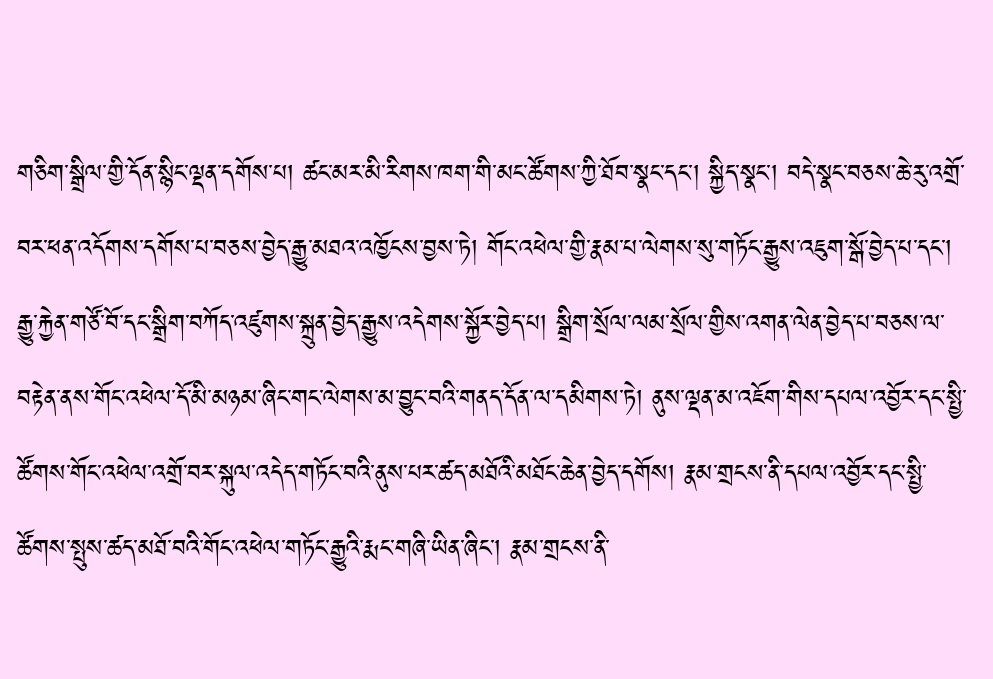གཅིག་སྒྲིལ་གྱི་དོན་སྙིང་ལྡན་དགོས་པ། ཚང་མར་མི་རིགས་ཁག་གི་མང་ཚོགས་ཀྱི་ཐོབ་སྣང་དང་། སྐྱིད་སྣང་། བདེ་སྣང་བཅས་ཆེ་རུ་འགྲོ་བར་ཕན་འདོགས་དགོས་པ་བཅས་བྱེད་རྒྱུ་མཐའ་འཁྱོངས་བྱས་ཏེ། གོང་འཕེལ་གྱི་རྣམ་པ་ལེགས་སུ་གཏོང་རྒྱུས་འཇུག་སྒོ་བྱེད་པ་དང་། རྒྱུ་རྐྱེན་གཙོ་བོ་དང་སྒྲིག་བཀོད་འཛུགས་སྐྲུན་བྱེད་རྒྱུས་འདེགས་སྐྱོར་བྱེད་པ། སྒྲིག་སྲོལ་ལམ་སྲོལ་གྱིས་འགན་ལེན་བྱེད་པ་བཅས་ལ་བརྟེན་ནས་གོང་འཕེལ་དོ་མི་མཉམ་ཞིང་གང་ལེགས་མ་བྱུང་བའི་གནད་དོན་ལ་དམིགས་ཏེ། ནུས་ལྡན་མ་འཇོག་གིས་དཔལ་འབྱོར་དང་སྤྱི་ཚོགས་གོང་འཕེལ་འགྲོ་བར་སྐུལ་འདེད་གཏོང་བའི་ནུས་པར་ཚད་མཐོའི་མཐོང་ཆེན་བྱེད་དགོས། རྣམ་གྲངས་ནི་དཔལ་འབྱོར་དང་སྤྱི་ཚོགས་སྤུས་ཚད་མཐོ་བའི་གོང་འཕེལ་གཏོང་རྒྱུའི་རྨང་གཞི་ཡིན་ཞིང་། རྣམ་གྲངས་ནི་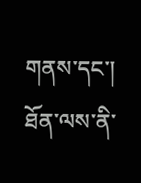གནས་དང་། ཐོན་ལས་ནི་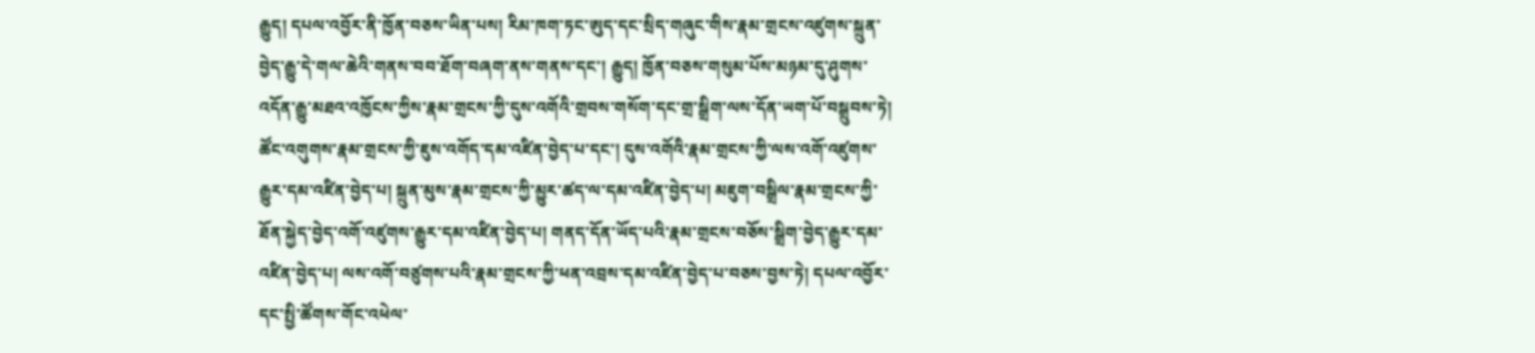རྒྱུད། དཔལ་འབྱོར་ནི་ཁྱོན་བཅས་ཡིན་པས། རིམ་ཁག་ཏང་ཨུད་དང་སྲིད་གཞུང་གིས་རྣམ་གྲངས་འཛུགས་སྐྲུན་བྱེད་རྒྱུ་དེ་གལ་ཆེའི་གནས་བབ་ཐོག་བཞག་ནས་གནས་དང་། རྒྱུད། ཁྱོན་བཅས་གསུམ་པོས་མཉམ་དུ་ཤུགས་འདོན་རྒྱུ་མཐའ་འཁྱོངས་ཀྱིས་རྣམ་གྲངས་ཀྱི་དུས་འགོའི་གྲབས་གསོག་དང་གྲ་སྒྲིག་ལས་དོན་ཡག་པོ་བསྒྲུབས་ཏེ། ཚོང་འགུགས་རྣམ་གྲངས་ཀྱི་ཇུས་འགོད་དམ་འཛིན་བྱེད་པ་དང་། དུས་འགོའི་རྣམ་གྲངས་ཀྱི་ལས་འགོ་འཛུགས་རྒྱུར་དམ་འཛིན་བྱེད་པ། སྐྲུན་མུས་རྣམ་གྲངས་ཀྱི་མྱུར་ཚད་ལ་དམ་འཛིན་བྱེད་པ། མཇུག་བསྒྲིལ་རྣམ་གྲངས་ཀྱི་ཐོན་སྐྱེད་བྱེད་འགོ་འཛུགས་རྒྱུར་དམ་འཛིན་བྱེད་པ། གནད་དོན་ཡོད་པའི་རྣམ་གྲངས་བཅོས་སྒྲིག་བྱེད་རྒྱུར་དམ་འཛིན་བྱེད་པ། ལས་འགོ་བཙུགས་པའི་རྣམ་གྲངས་ཀྱི་ཕན་འབྲས་དམ་འཛིན་བྱེད་པ་བཅས་བྱས་ཏེ། དཔལ་འབྱོར་དང་སྤྱི་ཚོགས་གོང་འཕེལ་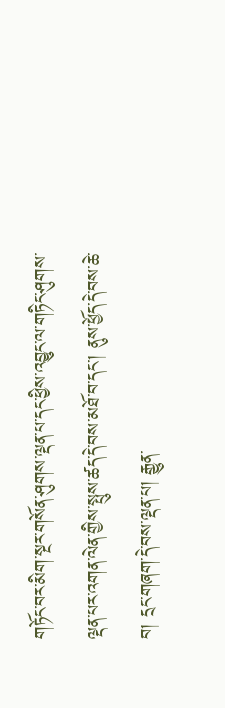གཏོང་བར་མིག་སྔར་གསོན་ཤུགས་ལྡན་པ་དང་ཕྱིས་འབྱུང་ལ་གཏིང་ཤུགས་ལྡན་པར་འགན་ལེན་གྱིས་སྤུས་ཚད་དེ་བས་མཐོ་བ་དང་། ནུས་ཕྱོད་དེ་བས་ཆེ་བ། དྲང་གཞག་དེ་བས་ལྡན་པ། རྒྱུན་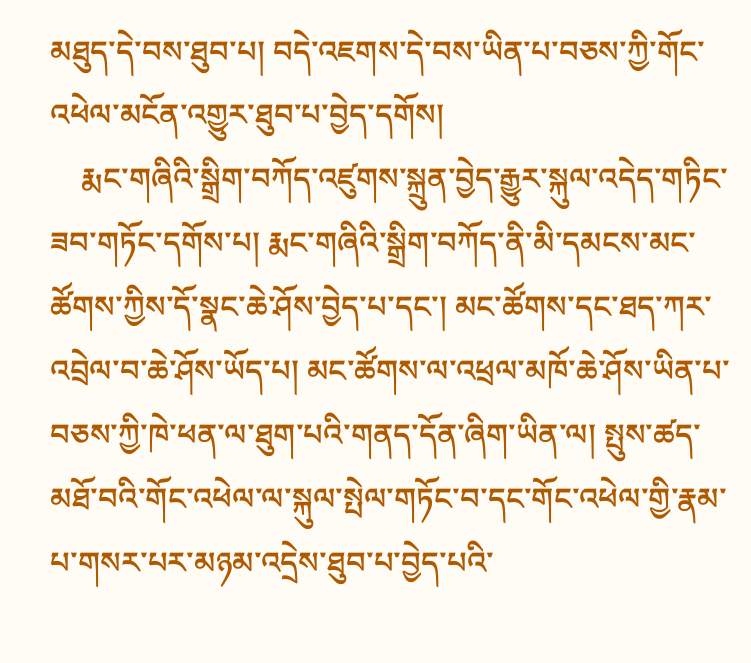མཐུད་དེ་བས་ཐུབ་པ། བདེ་འཇགས་དེ་བས་ཡིན་པ་བཅས་ཀྱི་གོང་འཕེལ་མངོན་འགྱུར་ཐུབ་པ་བྱེད་དགོས།
    རྨང་གཞིའི་སྒྲིག་བཀོད་འཛུགས་སྐྲུན་བྱེད་རྒྱུར་སྐུལ་འདེད་གཏིང་ཟབ་གཏོང་དགོས་པ། རྨང་གཞིའི་སྒྲིག་བཀོད་ནི་མི་དམངས་མང་ཚོགས་ཀྱིས་དོ་སྣང་ཆེ་ཤོས་བྱེད་པ་དང་། མང་ཚོགས་དང་ཐད་ཀར་འབྲེལ་བ་ཆེ་ཤོས་ཡོད་པ། མང་ཚོགས་ལ་འཕྲལ་མཁོ་ཆེ་ཤོས་ཡིན་པ་བཅས་ཀྱི་ཁེ་ཕན་ལ་ཐུག་པའི་གནད་དོན་ཞིག་ཡིན་ལ། སྤུས་ཚད་མཐོ་བའི་གོང་འཕེལ་ལ་སྐུལ་སྤེལ་གཏོང་བ་དང་གོང་འཕེལ་གྱི་རྣམ་པ་གསར་པར་མཉམ་འདྲེས་ཐུབ་པ་བྱེད་པའི་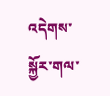འདེགས་སྐྱོར་གལ་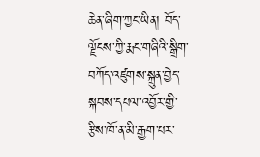ཆེན་ཞིག་ཀྱང་ཡིན། བོད་ལྗོངས་ཀྱི་རྨང་གཞིའི་སྒྲིག་བཀོད་འཛུགས་སྐྲུན་བྱེད་སྐབས་དཔལ་འབྱོར་གྱི་རྩིས་ཁོ་ན་མི་རྒྱག་པར་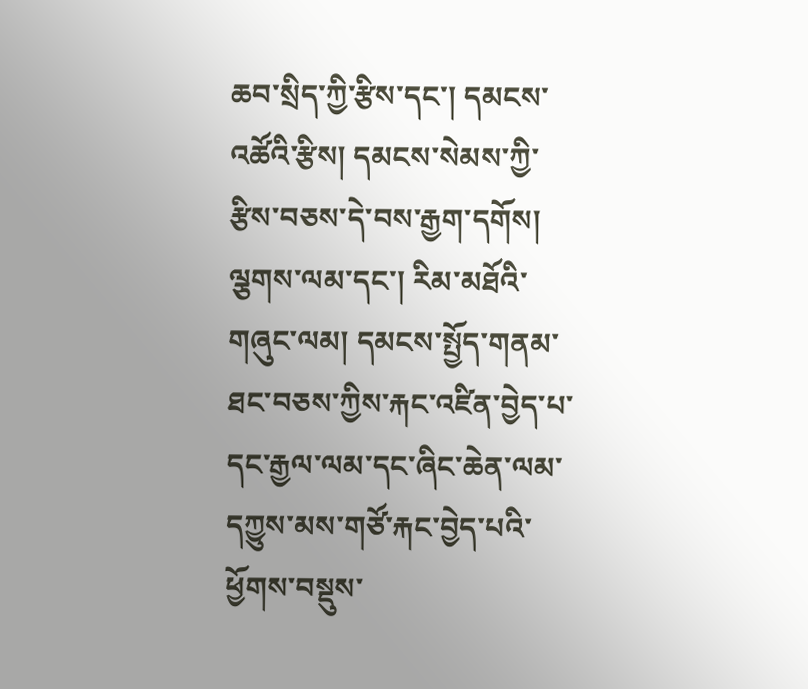ཆབ་སྲིད་ཀྱི་རྩིས་དང་། དམངས་འཚོའི་རྩིས། དམངས་སེམས་ཀྱི་རྩིས་བཅས་དེ་བས་རྒྱག་དགོས། ལྕགས་ལམ་དང་། རིམ་མཐོའི་གཞུང་ལམ། དམངས་སྤྱོད་གནམ་ཐང་བཅས་ཀྱིས་རྐང་འཛིན་བྱེད་པ་དང་རྒྱལ་ལམ་དང་ཞིང་ཆེན་ལམ་དཀྱུས་མས་གཙོ་རྐང་བྱེད་པའི་ཕྱོགས་བསྡུས་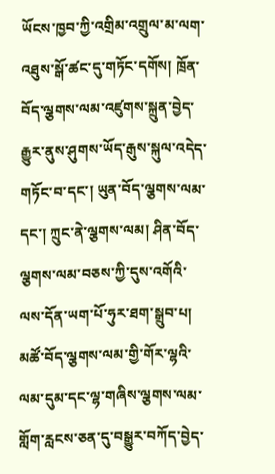ཡོངས་ཁྱབ་ཀྱི་འགྲིམ་འགྲུལ་མ་ལག་འཐུས་སྒོ་ཚང་དུ་གཏོང་དགོས། ཁྲོན་བོད་ལྕགས་ལམ་འཛུགས་སྐྲུན་བྱེད་རྒྱུར་ནུས་ཤུགས་ཡོད་རྒུས་སྐུལ་འདེད་གཏོང་བ་དང་། ཡུན་བོད་ལྕགས་ལམ་དང་། ཀྲུང་ནེ་ལྕགས་ལམ། ཤིན་བོད་ལྕགས་ལམ་བཅས་ཀྱི་དུས་འགོའི་ལས་དོན་ཡག་པོ་ཧུར་ཐག་སྒྲུབ་པ། མཚོ་བོད་ལྕགས་ལམ་གྱི་གོར་ལྷའི་ལམ་དུམ་དང་ལྷ་གཞིས་ལྕགས་ལམ་གློག་རླངས་ཅན་དུ་བསྒྱུར་བཀོད་བྱེད་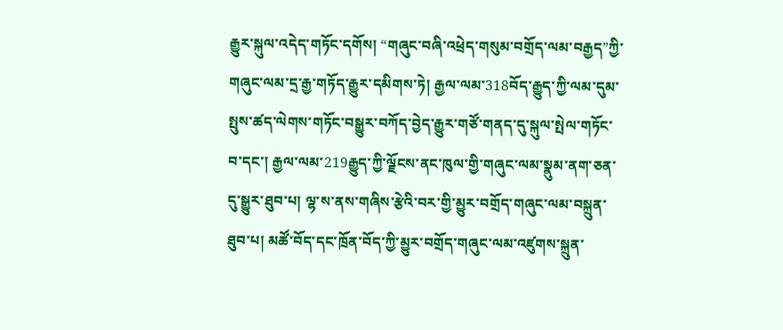རྒྱུར་སྐུལ་འདེད་གཏོང་དགོས། “གཞུང་བཞི་འཕྲེད་གསུམ་བགྲོད་ལམ་བརྒྱད”ཀྱི་གཞུང་ལམ་དྲ་རྒྱ་གཏོད་རྒྱུར་དམིགས་ཏེ། རྒྱལ་ལམ་318བོད་རྒྱུད་ཀྱི་ལམ་དུམ་སྤུས་ཚད་ལེགས་གཏོང་བསྒྱུར་བཀོད་བྱེད་རྒྱུར་གཙོ་གནད་དུ་སྐུལ་སྤེལ་གཏོང་བ་དང་། རྒྱལ་ལམ་219རྒྱུད་ཀྱི་ལྗོངས་ནང་ཁུལ་གྱི་གཞུང་ལམ་སྣུམ་ནག་ཅན་དུ་སྒྱུར་ཐུབ་པ། ལྷ་ས་ནས་གཞིས་རྩེའི་བར་གྱི་མྱུར་བགྲོད་གཞུང་ལམ་བསྐྲུན་ཐུབ་པ། མཚོ་བོད་དང་ཁྲོན་བོད་ཀྱི་མྱུར་བགྲོད་གཞུང་ལམ་འཛུགས་སྐྲུན་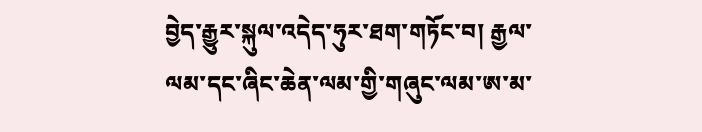བྱེད་རྒྱུར་སྐུལ་འདེད་ཧུར་ཐག་གཏོང་བ། རྒྱལ་ལམ་དང་ཞིང་ཆེན་ལམ་གྱི་གཞུང་ལམ་ཨ་མ་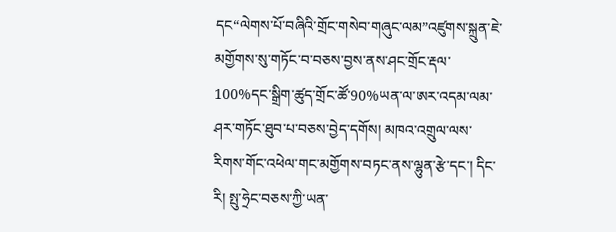དང“ལེགས་པོ་བཞིའི་གྲོང་གསེབ་གཞུང་ལམ”འཛུགས་སྐྲུན་ཇེ་མགྱོགས་སུ་གཏོང་བ་བཅས་བྱས་ནས་ཤང་གྲོང་རྡལ་100%དང་སྒྲིག་ཚུད་གྲོང་ཚོ་90%ཡན་ལ་ཨར་འདམ་ལམ་ཤར་གཏོང་ཐུབ་པ་བཅས་བྱེད་དགོས། མཁའ་འགྲུལ་ལས་རིགས་གོང་འཕེལ་གང་མགྱོགས་བཏང་ནས་ལྷུན་རྩེ་དང་། དིང་རི། སྤུ་ཧྲེང་བཅས་ཀྱི་ཡན་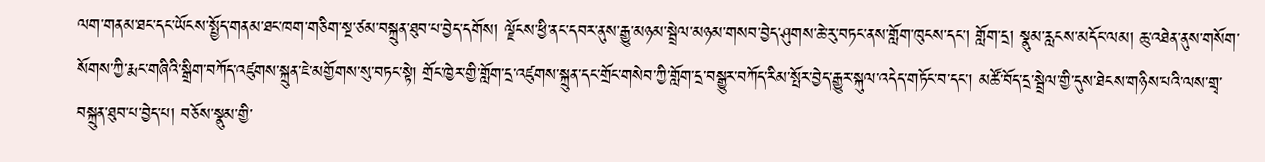ལག་གནམ་ཐང་དང་ཡོངས་སྤྱོད་གནམ་ཐང་ཁག་གཅིག་སྔ་ཙམ་བསྐྲུན་ཐུབ་པ་བྱེད་དགོས། ལྗོངས་ཕྱི་ནང་དབར་ནུས་རྒྱུ་མཉམ་སྦྲེལ་མཉམ་གསབ་བྱེད་ཤུགས་ཆེ་རུ་བཏང་ནས་གློག་ཁུངས་དང་། གློག་དྲ། སྣུམ་རླངས་མདོང་ལམ། ཆུ་འཐེན་ནུས་གསོག་སོགས་ཀྱི་རྨང་གཞིའི་སྒྲིག་བཀོད་འཛུགས་སྐྲུན་ཇེ་མགྱོགས་སུ་བཏང་སྟེ། གྲོང་ཁྱེར་གྱི་གློག་དྲ་འཛུགས་སྐྲུན་དང་གྲོང་གསེབ་ཀྱི་གློག་དྲ་བསྒྱུར་བཀོད་རིམ་སྤོར་བྱེད་རྒྱུར་སྐུལ་འདེད་གཏོང་བ་དང་། མཚོ་བོད་དྲ་སྦྲེལ་གྱི་དུས་ཐེངས་གཉིས་པའི་ལས་གྲྭ་བསྐྲུན་ཐུབ་པ་བྱེད་པ། བཅོས་སྣུམ་གྱི་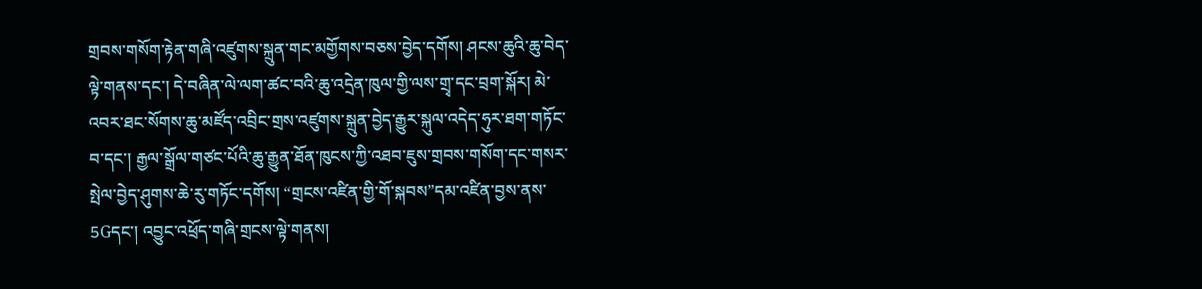གྲབས་གསོག་རྟེན་གཞི་འཛུགས་སྐྲུན་གང་མགྱོགས་བཅས་བྱེད་དགོས། ཤངས་ཆུའི་ཆུ་བེད་ལྟེ་གནས་དང་། དེ་བཞིན་ལེ་ལག་ཚང་བའི་ཆུ་འདྲེན་ཁུལ་གྱི་ལས་གྲྭ་དང་བྲག་སྐོར། མེ་འབར་ཐང་སོགས་ཆུ་མཛོད་འབྲིང་གྲས་འཛུགས་སྐྲུན་བྱེད་རྒྱུར་སྐུལ་འདེད་ཧུར་ཐག་གཏོང་བ་དང་། རྒྱལ་སྒྲོལ་གཙང་པོའི་ཆུ་རྒྱུན་ཐོན་ཁུངས་ཀྱི་འཐབ་ཇུས་གྲབས་གསོག་དང་གསར་སྤེལ་བྱེད་ཤུགས་ཆེ་རུ་གཏོང་དགོས། “གྲངས་འཛིན་གྱི་གོ་སྐབས”དམ་འཛིན་བྱས་ནས་5Gདང་། འབྱུང་འཕྲོད་གཞི་གྲངས་ལྟེ་གནས།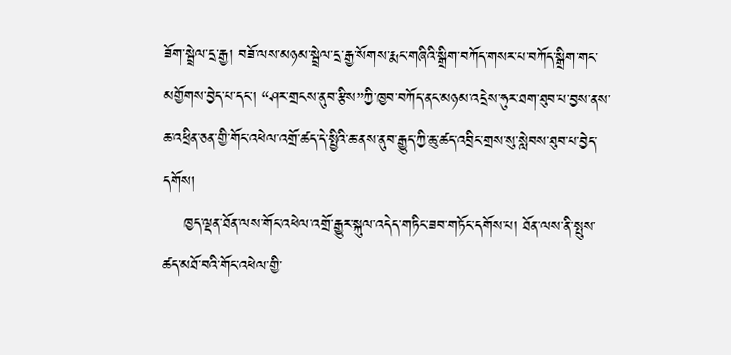ཟོག་སྦྲེལ་དྲ་རྒྱ། བཟོ་ལས་མཉམ་སྦྲེལ་དྲ་རྒྱ་སོགས་རྨང་གཞིའི་སྒྲིག་བཀོད་གསར་པ་བཀོད་སྒྲིག་གང་མགྱོགས་བྱེད་པ་དང་། “ཤར་གྲངས་ནུབ་རྩིས”ཀྱི་ཁྱབ་བཀོད་ནང་མཉམ་འདྲེས་ཧུར་ཐག་ཐུབ་པ་བྱས་ནས་ཆ་འཕྲིན་ཅན་གྱི་གོང་འཕེལ་འགྲོ་ཚད་དེ་སྤྱིའི་ཆ་ནས་ནུབ་རྒྱུད་ཀྱི་ཆུ་ཚད་འབྲིང་གྲས་སུ་སླེབས་ཐུབ་པ་བྱེད་དགོས།
    ཁྱད་ལྡན་ཐོན་ལས་གོང་འཕེལ་འགྲོ་རྒྱུར་སྐུལ་འདེད་གཏིང་ཟབ་གཏོང་དགོས་པ། ཐོན་ལས་ནི་སྤུས་ཚད་མཐོ་བའི་གོང་འཕེལ་གྱི་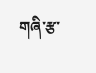གཞི་རྩ་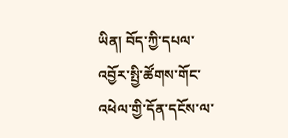ཡིན། བོད་ཀྱི་དཔལ་འབྱོར་སྤྱི་ཚོགས་གོང་འཕེལ་གྱི་དོན་དངོས་ལ་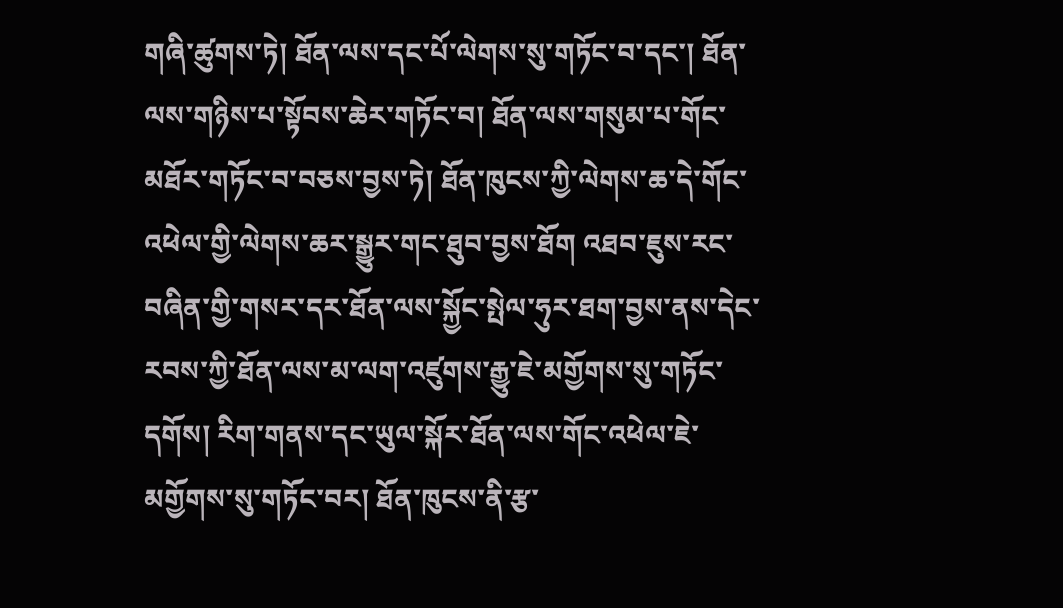གཞི་ཚུགས་ཏེ། ཐོན་ལས་དང་པོ་ལེགས་སུ་གཏོང་བ་དང་། ཐོན་ལས་གཉིས་པ་སྟོབས་ཆེར་གཏོང་བ། ཐོན་ལས་གསུམ་པ་གོང་མཐོར་གཏོང་བ་བཅས་བྱས་ཏེ། ཐོན་ཁུངས་ཀྱི་ལེགས་ཆ་དེ་གོང་འཕེལ་གྱི་ལེགས་ཆར་སྒྱུར་གང་ཐུབ་བྱས་ཐོག འཐབ་ཇུས་རང་བཞིན་གྱི་གསར་དར་ཐོན་ལས་སྐྱོང་སྤེལ་ཧུར་ཐག་བྱས་ནས་དེང་རབས་ཀྱི་ཐོན་ལས་མ་ལག་འཛུགས་རྒྱུ་ཇེ་མགྱོགས་སུ་གཏོང་དགོས། རིག་གནས་དང་ཡུལ་སྐོར་ཐོན་ལས་གོང་འཕེལ་ཇེ་མགྱོགས་སུ་གཏོང་བར། ཐོན་ཁུངས་ནི་རྩ་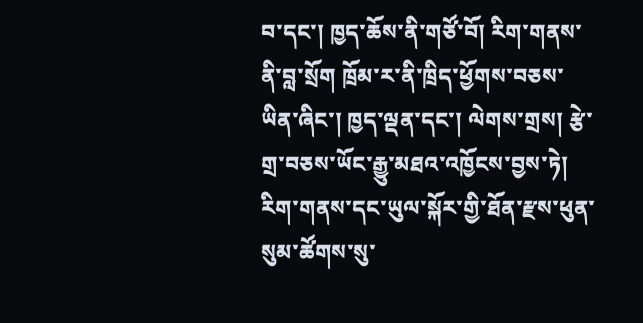བ་དང་། ཁྱད་ཆོས་ནི་གཙོ་བོ། རིག་གནས་ནི་བླ་སྲོག ཁྲོམ་ར་ནི་ཁྲིད་ཕྱོགས་བཅས་ཡིན་ཞིང་། ཁྱད་ལྡན་དང་། ལེགས་གྲས། རྩེ་གྲ་བཅས་ཡོང་རྒྱུ་མཐའ་འཁྱོངས་བྱས་ཏེ། རིག་གནས་དང་ཡུལ་སྐོར་གྱི་ཐོན་རྫས་ཕུན་སུམ་ཚོགས་སུ་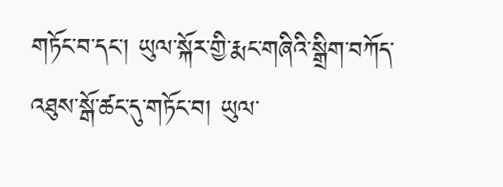གཏོང་བ་དང་། ཡུལ་སྐོར་གྱི་རྨང་གཞིའི་སྒྲིག་བཀོད་འཐུས་སྒོ་ཚང་དུ་གཏོང་བ། ཡུལ་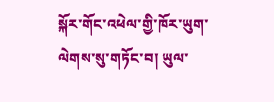སྐོར་གོང་འཕེལ་གྱི་ཁོར་ཡུག་ལེགས་སུ་གཏོང་བ། ཡུལ་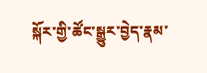སྐོར་གྱི་ཚོང་སྒྱུར་བྱེད་རྣམ་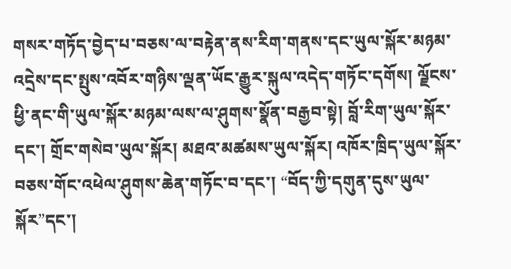གསར་གཏོད་བྱེད་པ་བཅས་ལ་བརྟེན་ནས་རིག་གནས་དང་ཡུལ་སྐོར་མཉམ་འདྲེས་དང་སྤུས་འབོར་གཉིས་ལྡན་ཡོང་རྒྱུར་སྐུལ་འདེད་གཏོང་དགོས། ལྗོངས་ཕྱི་ནང་གི་ཡུལ་སྐོར་མཉམ་ལས་ལ་ཤུགས་སྣོན་བརྒྱབ་སྟེ། བློ་རིག་ཡུལ་སྐོར་དང་། གྲོང་གསེབ་ཡུལ་སྐོར། མཐའ་མཚམས་ཡུལ་སྐོར། འཁོར་ཁྲིད་ཡུལ་སྐོར་བཅས་གོང་འཕེལ་ཤུགས་ཆེན་གཏོང་བ་དང་། “བོད་ཀྱི་དགུན་དུས་ཡུལ་སྐོར”དང་།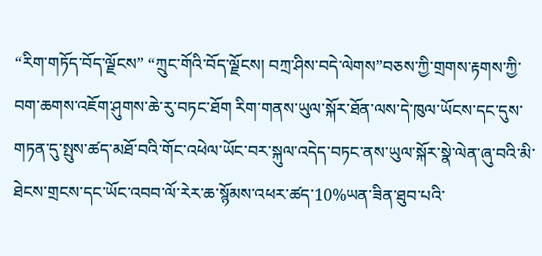“རིག་གཏོད་བོད་ལྗོངས” “ཀྲུང་གོའི་བོད་ལྗོངས། བཀྲ་ཤིས་བདེ་ལེགས”བཅས་ཀྱི་གྲགས་རྟགས་ཀྱི་བག་ཆགས་འཇོག་ཤུགས་ཆེ་རུ་བཏང་ཐོག རིག་གནས་ཡུལ་སྐོར་ཐོན་ལས་དེ་ཁུལ་ཡོངས་དང་དུས་གཏན་དུ་སྤུས་ཚད་མཐོ་བའི་གོང་འཕེལ་ཡོང་བར་སྐུལ་འདེད་བཏང་ནས་ཡུལ་སྐོར་སྣེ་ལེན་ཞུ་བའི་མི་ཐེངས་གྲངས་དང་ཡོང་འབབ་ལོ་རེར་ཆ་སྙོམས་འཕར་ཚད་10%ཡན་ཟིན་ཐུབ་པའི་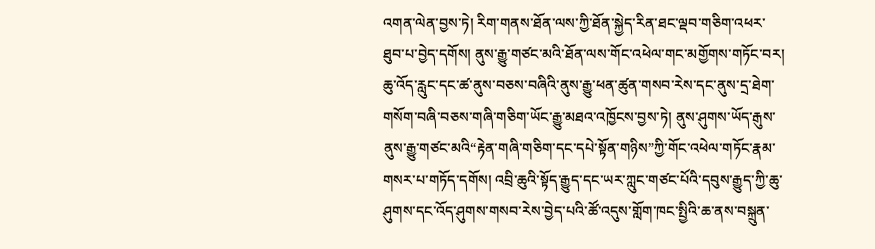འགན་ལེན་བྱས་ཏེ། རིག་གནས་ཐོན་ལས་ཀྱི་ཐོན་སྐྱེད་རིན་ཐང་ལྡབ་གཅིག་འཕར་ཐུབ་པ་བྱེད་དགོས། ནུས་རྒྱུ་གཙང་མའི་ཐོན་ལས་གོང་འཕེལ་གང་མགྱོགས་གཏོང་བར། ཆུ་འོད་རླུང་དང་ཚ་ནུས་བཅས་བཞིའི་ནུས་རྒྱུ་ཕན་ཚུན་གསབ་རེས་དང་ནུས་དྲ་ཐེག་གསོག་བཞི་བཅས་གཞི་གཅིག་ཡོང་རྒྱུ་མཐའ་འཁྱོངས་བྱས་ཏེ། ནུས་ཤུགས་ཡོད་རྒུས་ནུས་རྒྱུ་གཙང་མའི“རྟེན་གཞི་གཅིག་དང་དཔེ་སྟོན་གཉིས”ཀྱི་གོང་འཕེལ་གཏོང་རྣམ་གསར་པ་གཏོད་དགོས། འབྲི་ཆུའི་སྟོད་རྒྱུད་དང་ཡར་ཀླུང་གཙང་པོའི་དབུས་རྒྱུད་ཀྱི་ཆུ་ཤུགས་དང་འོད་ཤུགས་གསབ་རེས་བྱེད་པའི་ཚོ་འདུས་གློག་ཁང་སྤྱིའི་ཆ་ནས་བསྐྲུན་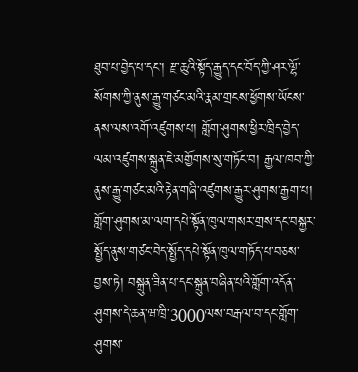ཐུབ་པ་བྱེད་པ་དང་། རྫ་ཆུའི་སྟོད་རྒྱུད་དང་བོད་ཀྱི་ཤར་ལྷོ་སོགས་ཀྱི་ནུས་རྒྱུ་གཙང་མའི་རྣམ་གྲངས་ཕྱོགས་ཡོངས་ནས་ལས་འགོ་འཛུགས་པ། གློག་ཤུགས་ཕྱིར་ཁྲིད་བྱེད་ལམ་འཛུགས་སྐྲུན་ཇེ་མགྱོགས་སུ་གཏོང་བ། རྒྱལ་ཁབ་ཀྱི་ནུས་རྒྱུ་གཙང་མའི་རྟེན་གཞི་འཛུགས་རྒྱུར་ཤུགས་རྒྱག་པ། གློག་ཤུགས་མ་ལག་དཔེ་སྟོན་ཁུལ་གསར་གྲས་དང་བསྐྱར་སྤྱོད་ནུས་གཙང་བེད་སྤྱོད་དཔེ་སྟོན་ཁུལ་གཏོད་པ་བཅས་བྱས་ཏེ། བསྐྲུན་ཟིན་པ་དང་སྐྲུན་བཞིན་པའི་གློག་འདོན་ཤུགས་དེ་ཆན་ཝ་ཁྲི་3000ལས་བརྒལ་བ་དང་གློག་ཤུགས་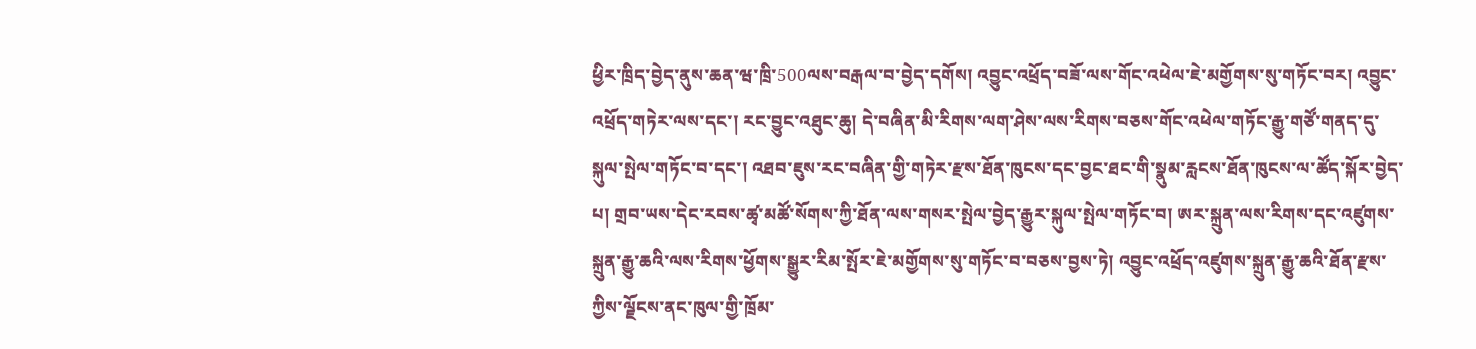ཕྱིར་ཁྲིད་བྱེད་ནུས་ཆན་ཝ་ཁྲི་500ལས་བརྒལ་བ་བྱེད་དགོས། འབྱུང་འཕྲོད་བཟོ་ལས་གོང་འཕེལ་ཇེ་མགྱོགས་སུ་གཏོང་བར། འབྱུང་འཕྲོད་གཏེར་ལས་དང་། རང་བྱུང་འཐུང་ཆུ། དེ་བཞིན་མི་རིགས་ལག་ཤེས་ལས་རིགས་བཅས་གོང་འཕེལ་གཏོང་རྒྱུ་གཙོ་གནད་དུ་སྐུལ་སྤེལ་གཏོང་བ་དང་། འཐབ་ཇུས་རང་བཞིན་གྱི་གཏེར་རྫས་ཐོན་ཁུངས་དང་བྱང་ཐང་གི་སྣུམ་རླངས་ཐོན་ཁུངས་ལ་ཚོད་སྐོར་བྱེད་པ། གྲབ་ཡས་དེང་རབས་ཚྭ་མཚོ་སོགས་ཀྱི་ཐོན་ལས་གསར་སྤེལ་བྱེད་རྒྱུར་སྐུལ་སྤེལ་གཏོང་བ། ཨར་སྐྲུན་ལས་རིགས་དང་འཛུགས་སྐྲུན་རྒྱུ་ཆའི་ལས་རིགས་ཕྱོགས་སྒྱུར་རིམ་སྤོར་ཇེ་མགྱོགས་སུ་གཏོང་བ་བཅས་བྱས་ཏེ། འབྱུང་འཕྲོད་འཛུགས་སྐྲུན་རྒྱུ་ཆའི་ཐོན་རྫས་ཀྱིས་ལྗོངས་ནང་ཁུལ་གྱི་ཁྲོམ་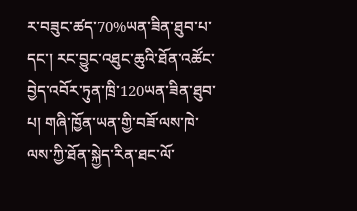ར་བཟུང་ཚད་70%ཡན་ཟིན་ཐུབ་པ་དང་། རང་བྱུང་འཐུང་ཆུའི་ཐོན་འཚོང་བྱེད་འབོར་ཏུན་ཁྲི་120ཡན་ཟིན་ཐུབ་པ། གཞི་ཁྱོན་ཡན་གྱི་བཟོ་ལས་ཁེ་ལས་ཀྱི་ཐོན་སྐྱེད་རིན་ཐང་ལོ་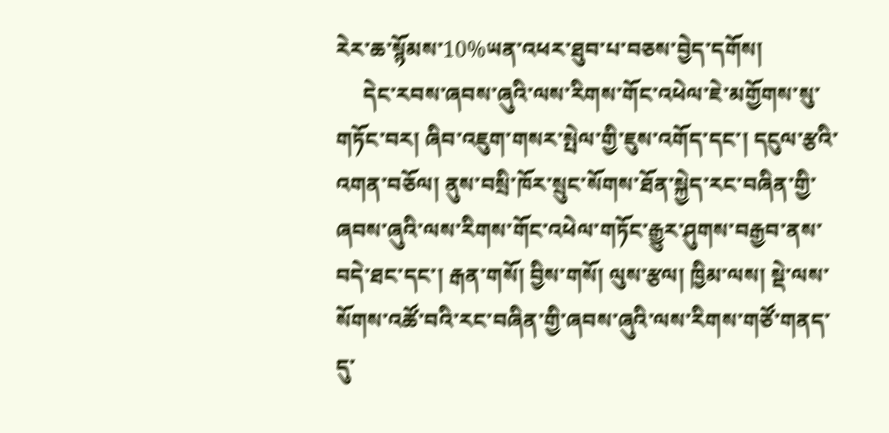རེར་ཆ་སྙོམས་10%ཡན་འཕར་ཐུབ་པ་བཅས་བྱེད་དགོས།
     དེང་རབས་ཞབས་ཞུའི་ལས་རིགས་གོང་འཕེལ་ཇེ་མགྱོགས་སུ་གཏོང་བར། ཞིབ་འཇུག་གསར་སྤེལ་གྱི་ཇུས་འགོད་དང་། དངུལ་རྩའི་འགན་བཅོལ། ནུས་བསྲི་ཁོར་སྲུང་སོགས་ཐོན་སྐྱེད་རང་བཞིན་གྱི་ཞབས་ཞུའི་ལས་རིགས་གོང་འཕེལ་གཏོང་རྒྱུར་ཤུགས་བརྒྱབ་ནས་བདེ་ཐང་དང་། རྒན་གསོ། བྱིས་གསོ། ལུས་རྩལ། ཁྱིམ་ལས། སྡེ་ལས་སོགས་འཚོ་བའི་རང་བཞིན་གྱི་ཞབས་ཞུའི་ལས་རིགས་གཙོ་གནད་དུ་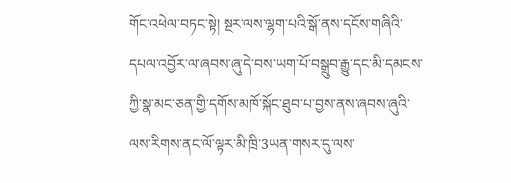གོང་འཕེལ་བཏང་སྟེ། སྔར་ལས་ལྷག་པའི་སྒོ་ནས་དངོས་གཞིའི་དཔལ་འབྱོར་ལ་ཞབས་ཞུ་དེ་བས་ཡག་པོ་བསྒྲུབ་རྒྱུ་དང་མི་དམངས་ཀྱི་སྣ་མང་ཅན་གྱི་དགོས་མཁོ་སྐོང་ཐུབ་པ་བྱས་ནས་ཞབས་ཞུའི་ལས་རིགས་ནང་ལོ་ལྟར་མི་ཁྲི་3ཡན་གསར་དུ་ལས་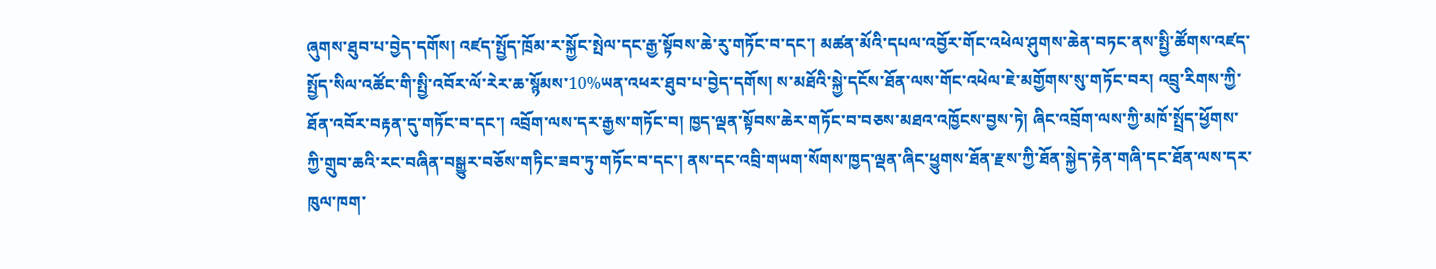ཞུགས་ཐུབ་པ་བྱེད་དགོས། འཛད་སྤྱོད་ཁྲོམ་ར་སྐྱོང་སྤེལ་དང་རྒྱ་སྟོབས་ཆེ་རུ་གཏོང་བ་དང་། མཚན་མོའི་དཔལ་འབྱོར་གོང་འཕེལ་ཤུགས་ཆེན་བཏང་ནས་སྤྱི་ཚོགས་འཛད་སྤྱོད་སིལ་འཚོང་གི་སྤྱི་འབོར་ལོ་རེར་ཆ་སྙོམས་10%ཡན་འཕར་ཐུབ་པ་བྱེད་དགོས། ས་མཐོའི་སྐྱེ་དངོས་ཐོན་ལས་གོང་འཕེལ་ཇེ་མགྱོགས་སུ་གཏོང་བར། འབྲུ་རིགས་ཀྱི་ཐོན་འབོར་བརྟན་དུ་གཏོང་བ་དང་། འབྲོག་ལས་དར་རྒྱས་གཏོང་བ། ཁྱད་ལྡན་སྟོབས་ཆེར་གཏོང་བ་བཅས་མཐའ་འཁྱོངས་བྱས་ཏེ། ཞིང་འབྲོག་ལས་ཀྱི་མཁོ་སྤྲོད་ཕྱོགས་ཀྱི་གྲུབ་ཆའི་རང་བཞིན་བསྒྱུར་བཅོས་གཏིང་ཟབ་ཏུ་གཏོང་བ་དང་། ནས་དང་འབྲི་གཡག་སོགས་ཁྱད་ལྡན་ཞིང་ཕྱུགས་ཐོན་རྫས་ཀྱི་ཐོན་སྐྱེད་རྟེན་གཞི་དང་ཐོན་ལས་དར་ཁུལ་ཁག་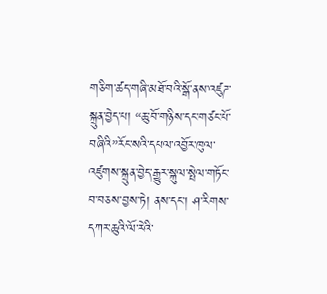གཅིག་ཚད་གཞི་མཐོ་བའི་སྒོ་ནས་འཛུཌ་སྐྲུན་བྱེད་པ། “ཆུ་བོ་གཉིས་དང་གཙང་པོ་བཞིའི”རོང་སའི་དཔལ་འབྱོར་ཁུལ་འཛུགས་སྐྲུན་བྱེད་རྒྱུར་སྐུལ་སྤེལ་གཏོང་བ་བཅས་བྱས་ཏེ། ནས་དང་། ཤ་རིགས་དཀར་ཆུའི་ལོ་རེའི་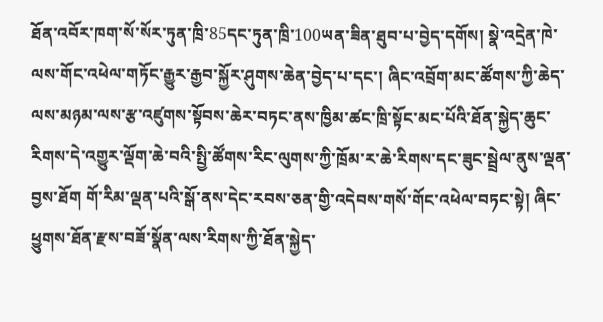ཐོན་འབོར་ཁག་སོ་སོར་ཏུན་ཁྲི་85དང་ཏུན་ཁྲི་100ཡན་ཟིན་ཐུབ་པ་བྱེད་དགོས། སྣེ་འདྲེན་ཁེ་ལས་གོང་འཕེལ་གཏོང་རྒྱུར་རྒྱབ་སྐྱོར་ཤུགས་ཆེན་བྱེད་པ་དང་། ཞིང་འབྲོག་མང་ཚོགས་ཀྱི་ཆེད་ལས་མཉམ་ལས་རྩ་འཛུགས་སྟོབས་ཆེར་བཏང་ནས་ཁྱིམ་ཚང་ཁྲི་སྟོང་མང་པོའི་ཐོན་སྐྱེད་ཆུང་རིགས་དེ་འགྱུར་ལྡོག་ཆེ་བའི་སྤྱི་ཚོགས་རིང་ལུགས་ཀྱི་ཁྲོམ་ར་ཆེ་རིགས་དང་ཟུང་སྦྲེལ་ནུས་ལྡན་བྱས་ཐོག གོ་རིམ་ལྡན་པའི་སྒོ་ནས་དེང་རབས་ཅན་གྱི་འདེབས་གསོ་གོང་འཕེལ་བཏང་སྟེ། ཞིང་ཕྱུགས་ཐོན་རྫས་བཟོ་སྣོན་ལས་རིགས་ཀྱི་ཐོན་སྐྱེད་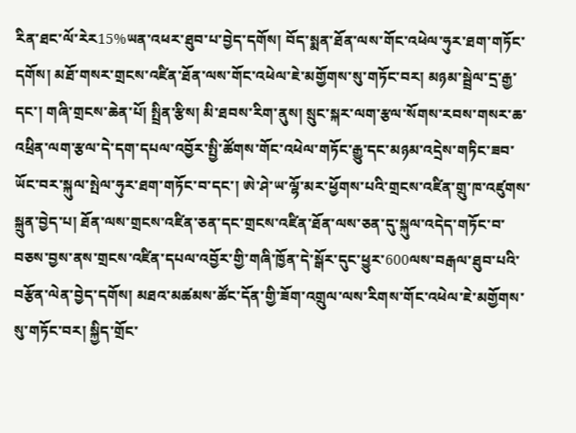རིན་ཐང་ལོ་རེར15%ཡན་འཕར་ཐུབ་པ་བྱེད་དགོས། བོད་སྨན་ཐོན་ལས་གོང་འཕེལ་ཧུར་ཐག་གཏོང་དགོས། མཐོ་གསར་གྲངས་འཛིན་ཐོན་ལས་གོང་འཕེལ་ཇེ་མགྱོགས་སུ་གཏོང་བར། མཉམ་སྦྲེལ་དྲ་རྒྱ་དང་། གཞི་གྲངས་ཆེན་པོ། སྤྲིན་རྩིས། མི་ཐབས་རིག་ནུས། སྲུང་སྐར་ལག་རྩལ་སོགས་རབས་གསར་ཆ་འཕྲིན་ལག་རྩལ་དེ་དག་དཔལ་འབྱོར་སྤྱི་ཚོགས་གོང་འཕེལ་གཏོང་རྒྱུ་དང་མཉམ་འདྲེས་གཏིང་ཟབ་ཡོང་བར་སྐུལ་སྤེལ་ཧུར་ཐག་གཏོང་བ་དང་། ཨེ་ཤེ་ཡ་ལྷོ་མར་ཕྱོགས་པའི་གྲངས་འཛིན་གྲུ་ཁ་འཛུགས་སྐྲུན་བྱེད་པ། ཐོན་ལས་གྲངས་འཛིན་ཅན་དང་གྲངས་འཛིན་ཐོན་ལས་ཅན་དུ་སྐུལ་འདེད་གཏོང་བ་བཅས་བྱས་ནས་གྲངས་འཛིན་དཔལ་འབྱོར་གྱི་གཞི་ཁྱོན་དེ་སྒོར་དུང་ཕྱུར་600ལས་བརྒལ་ཐུབ་པའི་བརྩོན་ལེན་བྱེད་དགོས། མཐའ་མཚམས་ཚོང་དོན་གྱི་ཟོག་འགྲུལ་ལས་རིགས་གོང་འཕེལ་ཇེ་མགྱོགས་སུ་གཏོང་བར། སྐྱིད་གྲོང་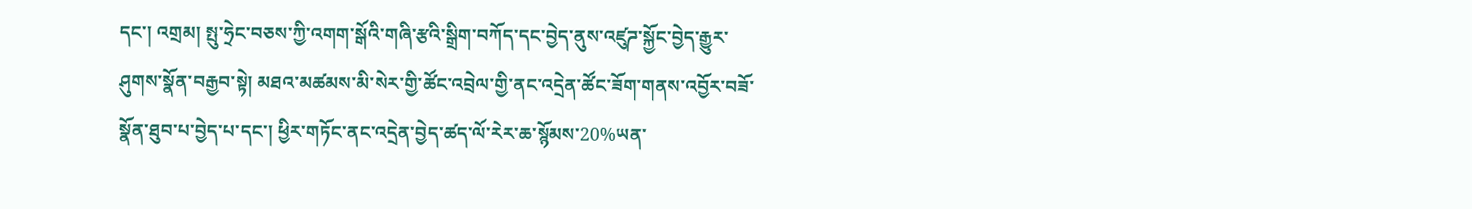དང་། འགྲམ། སྤུ་ཧྲེང་བཅས་ཀྱི་འགག་སྒོའི་གཞི་རྩའི་སྒྲིག་བཀོད་དང་བྱེད་ནུས་འཛུཌ་སྐྱོང་བྱེད་རྒྱུར་ཤུགས་སྣོན་བརྒྱབ་སྟེ། མཐའ་མཚམས་མི་སེར་གྱི་ཚོང་འབྲེལ་གྱི་ནང་འདྲེན་ཚོང་ཟོག་གནས་འབྱོར་བཟོ་སྣོན་ཐུབ་པ་བྱེད་པ་དང་། ཕྱིར་གཏོང་ནང་འདྲེན་བྱེད་ཚད་ལོ་རེར་ཆ་སྙོམས་20%ཡན་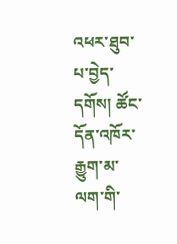འཕར་ཐུབ་པ་བྱེད་དགོས། ཚོང་དོན་འཁོར་རྒྱུག་མ་ལག་གི་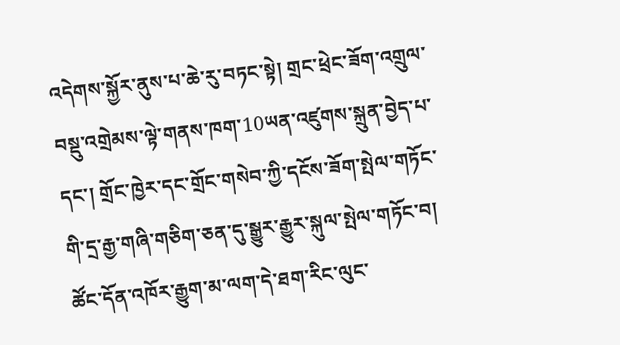འདེགས་སྐྱོར་ནུས་པ་ཆེ་རུ་བཏང་སྟེ། གྲང་ཕྲེང་ཟོག་འགྲུལ་བསྡུ་འགྲེམས་ལྟེ་གནས་ཁག་10ཡན་འཛུགས་སྐྲུན་བྱེད་པ་དང་། གྲོང་ཁྱེར་དང་གྲོང་གསེབ་ཀྱི་དངོས་ཟོག་སྤེལ་གཏོང་གི་དྲ་རྒྱ་གཞི་གཅིག་ཅན་དུ་སྒྱུར་རྒྱུར་སྐུལ་སྤེལ་གཏོང་བ། ཚོང་དོན་འཁོར་རྒྱུག་མ་ལག་དེ་ཐག་རིང་ལུང་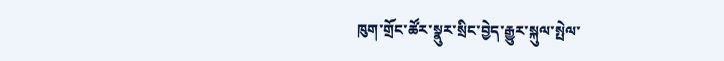ཁུག་གྲོང་ཚོར་སྣུར་སྲིང་བྱེད་རྒྱུར་སྐུལ་སྤེལ་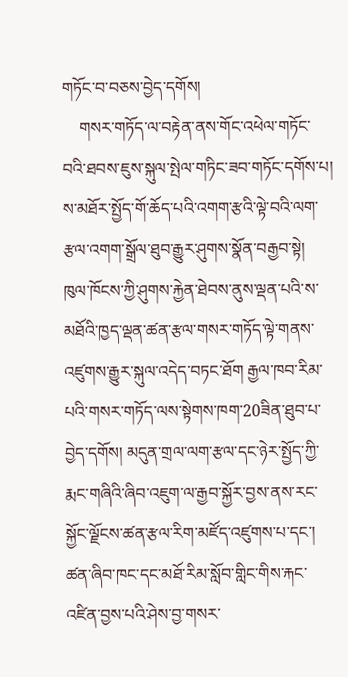གཏོང་བ་བཅས་བྱེད་དགོས།
    གསར་གཏོད་ལ་བརྟེན་ནས་གོང་འཕེལ་གཏོང་བའི་ཐབས་ཇུས་སྐུལ་སྤེལ་གཏིང་ཟབ་གཏོང་དགོས་པ། ས་མཐོར་སྤྱོད་གོ་ཆོད་པའི་འགག་རྩའི་ལྟེ་བའི་ལག་རྩལ་འགག་སྒྲོལ་ཐུབ་རྒྱུར་ཤུགས་སྣོན་བརྒྱབ་སྟེ། ཁུལ་ཁོངས་ཀྱི་ཤུགས་རྐྱེན་ཐེབས་ནུས་ལྡན་པའི་ས་མཐོའི་ཁྱད་ལྡན་ཚན་རྩལ་གསར་གཏོད་ལྟེ་གནས་འཛུགས་རྒྱུར་སྐུལ་འདེད་བཏང་ཐོག རྒྱལ་ཁབ་རིམ་པའི་གསར་གཏོད་ལས་སྟེགས་ཁག་20ཟིན་ཐུབ་པ་བྱེད་དགོས། མདུན་གྲལ་ལག་རྩལ་དང་ཉེར་སྤྱོད་ཀྱི་རྨང་གཞིའི་ཞིབ་འཇུག་ལ་རྒྱབ་སྐྱོར་བྱས་ནས་རང་སྐྱོང་ལྗོངས་ཚན་རྩལ་རིག་མཛོད་འཛུགས་པ་དང་། ཚན་ཞིབ་ཁང་དང་མཐོ་རིམ་སློབ་གླིང་གིས་རྐང་འཛིན་བྱས་པའི་ཤེས་བྱ་གསར་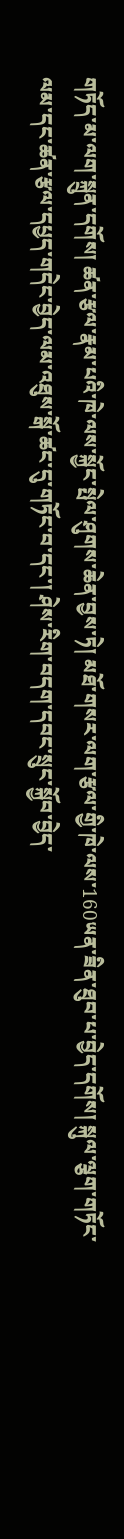གཏོད་མ་ལག་སྐྲུན་དགོས། ཚན་རྩལ་རྣམ་པའི་ཁེ་ལས་སྐྱོང་སྤེལ་ཤུགས་ཆེན་བྱས་ཏེ། མཐོ་གསར་ལག་རྩལ་གྱི་ཁེ་ལས་160ཡན་ཟིན་ཐུབ་པ་བྱེད་དགོས། སྐུལ་ལྕག་གཏོང་ལམ་དང་ཚན་རྩལ་དཔྱད་གདེང་བྱེད་ལམ་འཐུས་སྒོ་ཚང་དུ་གཏོང་བ་དང་། ཤེས་རིག་བདག་དབང་སྲུང་སྐྱོབ་བྱེད་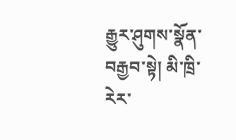རྒྱུར་ཤུགས་སྣོན་བརྒྱབ་སྟེ། མི་ཁྲི་རེར་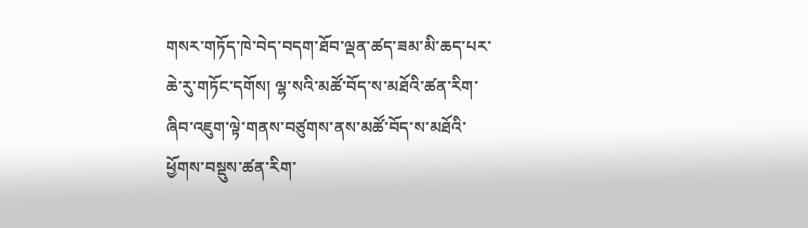གསར་གཏོད་ཁེ་བེད་བདག་ཐོབ་ལྡན་ཚད་ཟམ་མི་ཆད་པར་ཆེ་རུ་གཏོང་དགོས། ལྷ་སའི་མཚོ་བོད་ས་མཐོའི་ཚན་རིག་ཞིབ་འཇུག་ལྟེ་གནས་བཙུགས་ནས་མཚོ་བོད་ས་མཐོའི་ཕྱོགས་བསྡུས་ཚན་རིག་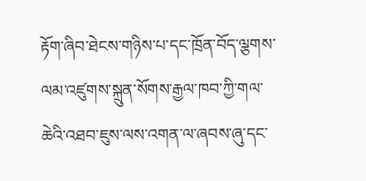རྟོག་ཞིབ་ཐེངས་གཉིས་པ་དང་ཁྲོན་བོད་ལྕགས་ལམ་འཛུགས་སྐྲུན་སོགས་རྒྱལ་ཁབ་ཀྱི་གལ་ཆེའི་འཐབ་ཇུས་ལས་འགན་ལ་ཞབས་ཞུ་དང་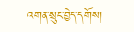འགན་སྲུང་བྱེད་དགོས།